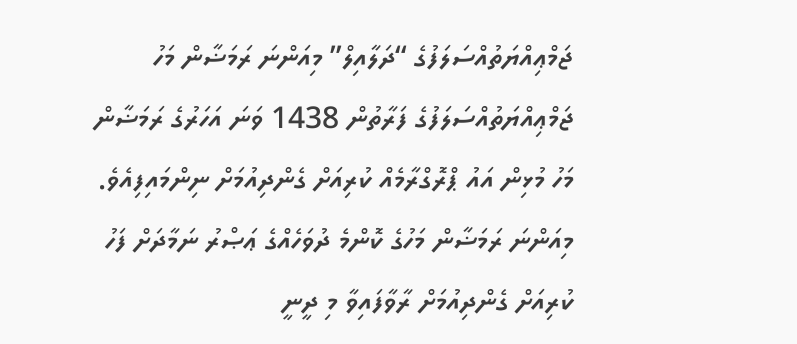ޖަމްޢިއްޔަތުއްސަލަފުގެ “ދަލާއިލް” މިއަންނަ ރަމަޟާން މަހު
ޖަމްޢިއްޔަތުއްސަލަފުގެ ފަރާތުން 1438 ވަނަ އަހަރުގެ ރަމަޟާން މަހު މުޅިން އައު ޕްރޮގްރާމެއް ކުރިއަށް ގެންދިއުމަށް ނިންމައިފިއެވެ.
މިއަންނަ ރަމަޟާން މަހުގެ ކޮންމެ ދުވަހެއްގެ ޢަޞްރު ނަމާދަށް ފަހު ކުރިއަށް ގެންދިއުމަށް ރާވާފައިވާ މި ދީނީ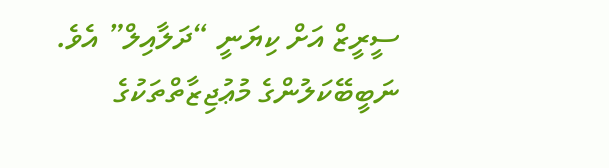ސީރީޒް އަށް ކިޔަނީ “ދަލާއިލް” އެވެ. ނަބީބޭކަލުންގެ މުޢުޖިޒާތްތަކުގެ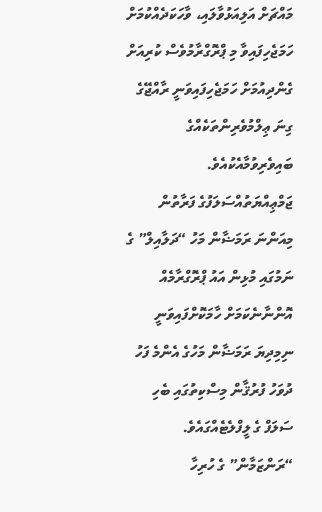މައްޗަށް އަލިއަޅުވާލައި، ވާހަކަދެއްކުމަށް ހަމަޖެހިފައިވާ މި ޕްރޮގްރާމުވެސް ކުރިއަށް ގެންދިއުމަށް ހަމަޖެހިފައިވަނީ ރާއްޖޭގެ ގިނަ ޢިލްމުވެރިންތަކެއްގެ ބައިވެރިވުމާއެކުއެވެ.
ޖަމްޢިއްޔަތުއްސަލަފުގެ ފަރާތުން މިއަންނަ ރަމަޟާން މަހު “ދަލާއިލް” ގެ ނަމުގައި މުޅިން އައު ޕްރޮގްރާމެއް އޮންނާނެކަމަށް ހާމަކޮށްފައިވަނީ ނިމިދިޔަ ރަމަޟާން މަހުގެ އެންމެ ފަހު ދުވަހު ފުރުޤާން މިސްކިތުގައި ބެހި ސަލަފް ގެ ލީފްލެޓެއްގައެވެ. “ރަންޒަމާން” ގެ ހުރިހާ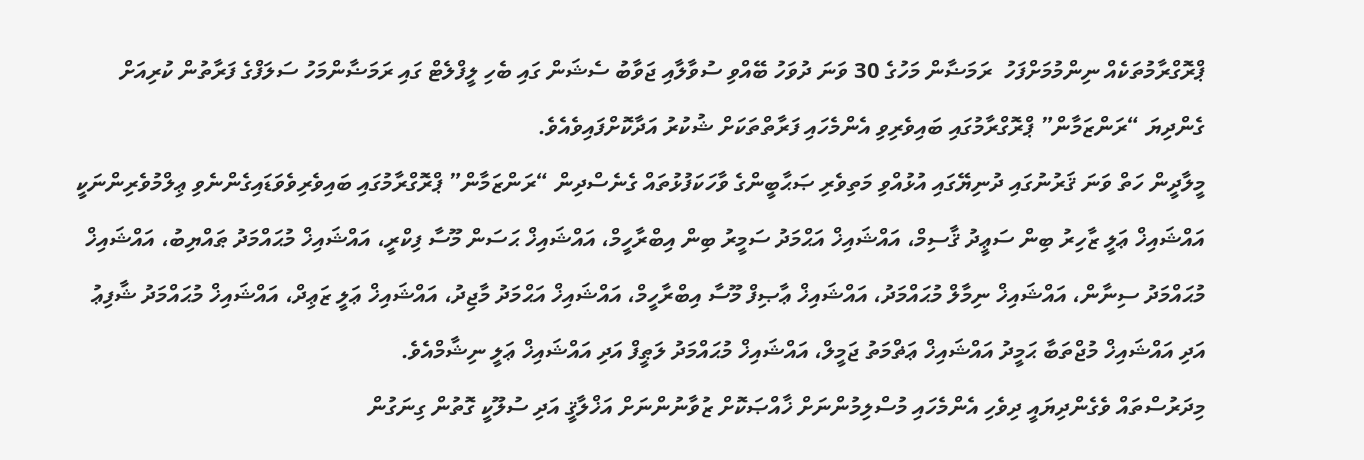ޕްރޮގްރާމުތަކެއް ނިންމުމަށްފަހު  ރަމަޟާން މަހުގެ 30 ވަނަ ދުވަހު ބޭއްވި ސުވާލާއި ޖަވާބު ސެޝަން ގައި ބެހި ލީފްލެޓް ގައި ރަމަޟާންމަހު ސަލަފްގެ ފަރާތުން ކުރިއަށް ގެންދިޔަ “ރަންޒަމާން” ޕްރޮގްރާމުގައި ބައިވެރިވި އެންމެހައި ފަރާތްތަކަށް ޝުކުރު އަދާކޮށްފައިވެއެވެ.
މީލާދީން ހަތް ވަނަ ޤަރުނުގައި ދުނިޔޭގައި އުޅުއްވި މަތިވެރި ޞަޙާބީންގެ ވާހަކަފުޅުތައް ގެނެސްދިން “ރަންޒަމާން” ޕްރޮގްރާމުގައި ބައިވެރިވެވަޑައިގެންނެވި ޢިލްމުވެރިންނަކީ އައްޝައިޚް ޢަލީ ޒާހިރު ބިން ސަޢީދު ޤާސިމް، އައްޝައިޚް އަޙްމަދު ސަމީރު ބިން އިބްރާހީމް، އައްޝައިޚް ޙަސަން މޫސާ ފިކްރީ، އައްޝައިޚް މުޙައްމަދު ޠައްޔިބު، އައްޝައިޚް މުޙައްމަދު ސިނާން، އައްޝައިޚް ނިމާލް މުޙައްމަދު، އައްޝައިޚް ޢާޞިފް މޫސާ އިބްރާހީމް، އައްޝައިޚް އަޙްމަދު މާޖިދު، އައްޝައިޚް ޢަލީ ޒަޢިދް، އައްޝައިޚް މުޙައްމަދު ޝާފިޢު އަދި އައްޝައިޚް މުޖްތަބާ ޙަމީދު އައްޝައިޚް ޢަޡްމަތު ޖަމީލް، އައްޝައިޚް މުޙައްމަދު ލަޠީފް އަދި އައްޝައިޚް ޢަލީ ނިޝާމްއެވެ.
މިދަރުސްތައް ވެގެންދިޔައީ ދިވެހި އެންމެހައި މުސްލިމުންނަށް ޚާއްޞަކޮށް ޒުވާނުންނަށް އަޚްލާޤީ އަދި ސުލޫކީ ގޮތުން ގިނަގުން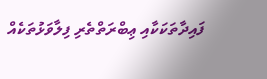ފައިދާތަކަކާއި ޢިބްރަތްތެރި ފިލާވަޅުތަކެއް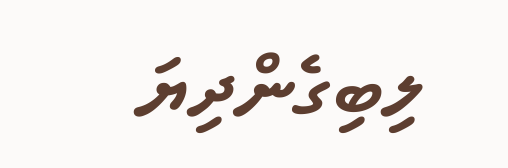ލިބިގެންދިޔަ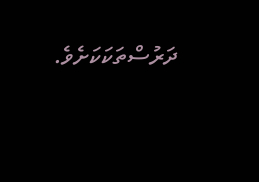ދަރުސްތަކަކަށެވެ.